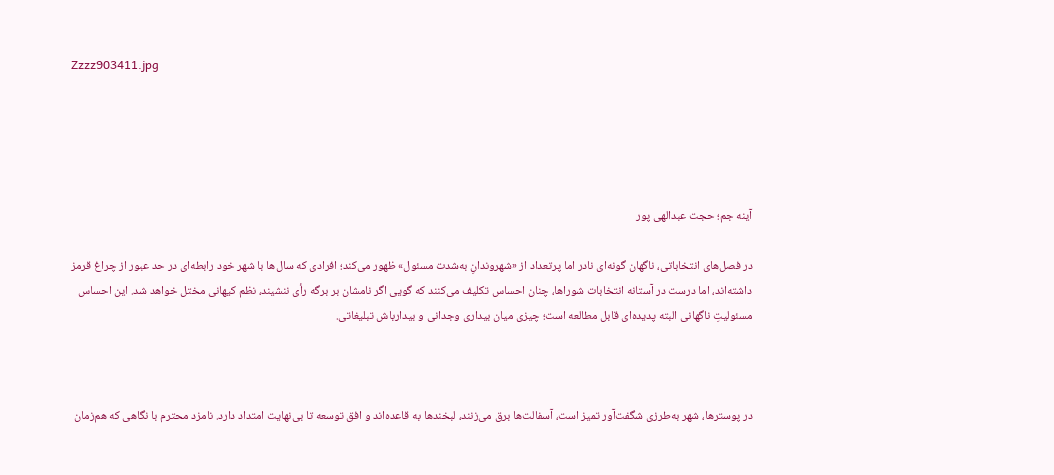Zzzz903411.jpg





آینه جم؛ حجت عبدالهی پور

در فصل‌های انتخاباتی، ناگهان گونه‌ای نادر اما پرتعداد از «شهروندانِ به‌شدت مسئول» ظهور می‌کند؛ افرادی که سال‌ها با شهر خود رابطه‌ای در حد عبور از چراغ قرمز داشته‌اند، اما درست در آستانه انتخابات شوراها، چنان احساس تکلیف می‌کنند که گویی اگر نامشان بر برگه رأی ننشیند، نظم کیهانی مختل خواهد شد. این احساس مسئولیتِ ناگهانی البته پدیده‌ای قابل مطالعه است؛ چیزی میان بیداری وجدانی و بیدارباش تبلیغاتی.



در پوسترها، شهر به‌طرزی شگفت‌آور تمیز است، آسفالت‌ها برق می‌زنند، لبخندها به قاعده‌اند و افق توسعه تا بی‌نهایت امتداد دارد. نامزد محترم با نگاهی که هم‌زمان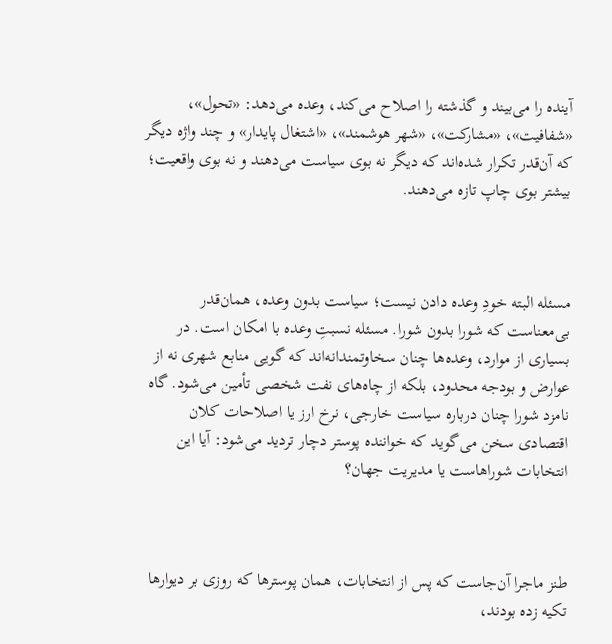آینده را می‌بیند و گذشته را اصلاح می‌کند، وعده می‌دهد: «تحول»، «شفافیت»، «مشارکت»، «شهر هوشمند»، «اشتغال پایدار» و چند واژه دیگر که آن‌قدر تکرار شده‌اند که دیگر نه بوی سیاست می‌دهند و نه بوی واقعیت؛ بیشتر بوی چاپ تازه می‌دهند.



مسئله البته خودِ وعده دادن نیست؛ سیاست بدون وعده، همان‌قدر بی‌معناست که شورا بدون شورا. مسئله نسبتِ وعده با امکان است. در بسیاری از موارد، وعده‌ها چنان سخاوتمندانه‌اند که گویی منابع شهری نه از عوارض و بودجه محدود، بلکه از چاه‌های نفت شخصی تأمین می‌شود. گاه نامزد شورا چنان درباره سیاست خارجی، نرخ ارز یا اصلاحات کلان اقتصادی سخن می‌گوید که خواننده پوستر دچار تردید می‌شود: آیا این انتخابات شوراهاست یا مدیریت جهان؟



طنز ماجرا آن‌جاست که پس از انتخابات، همان پوسترها که روزی بر دیوارها تکیه زده بودند،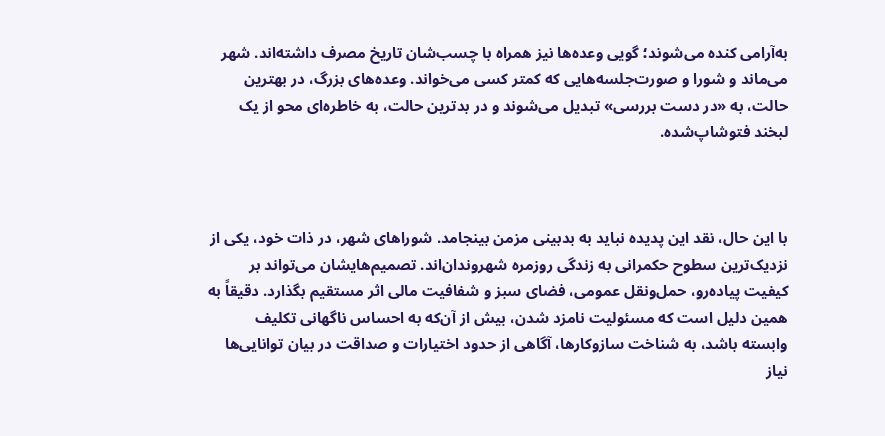به‌آرامی کنده می‌شوند؛ گویی وعده‌ها نیز همراه با چسب‌شان تاریخ مصرف داشته‌اند. شهر می‌ماند و شورا و صورت‌جلسه‌هایی که کمتر کسی می‌خواند. وعده‌های بزرگ، در بهترین حالت، به «در دست بررسی» تبدیل می‌شوند و در بدترین حالت، به خاطره‌ای محو از یک لبخند فتوشاپ‌شده.



با این حال، نقد این پدیده نباید به بدبینی مزمن بینجامد. شوراهای شهر، در ذات خود، یکی از نزدیک‌ترین سطوح حکمرانی به زندگی روزمره شهروندان‌اند. تصمیم‌هایشان می‌تواند بر کیفیت پیاده‌رو، حمل‌ونقل عمومی، فضای سبز و شفافیت مالی اثر مستقیم بگذارد. دقیقاً به همین دلیل است که مسئولیت نامزد شدن، بیش از آن‌که به احساس ناگهانی تکلیف وابسته باشد، به شناخت سازوکارها، آگاهی از حدود اختیارات و صداقت در بیان توانایی‌ها نیاز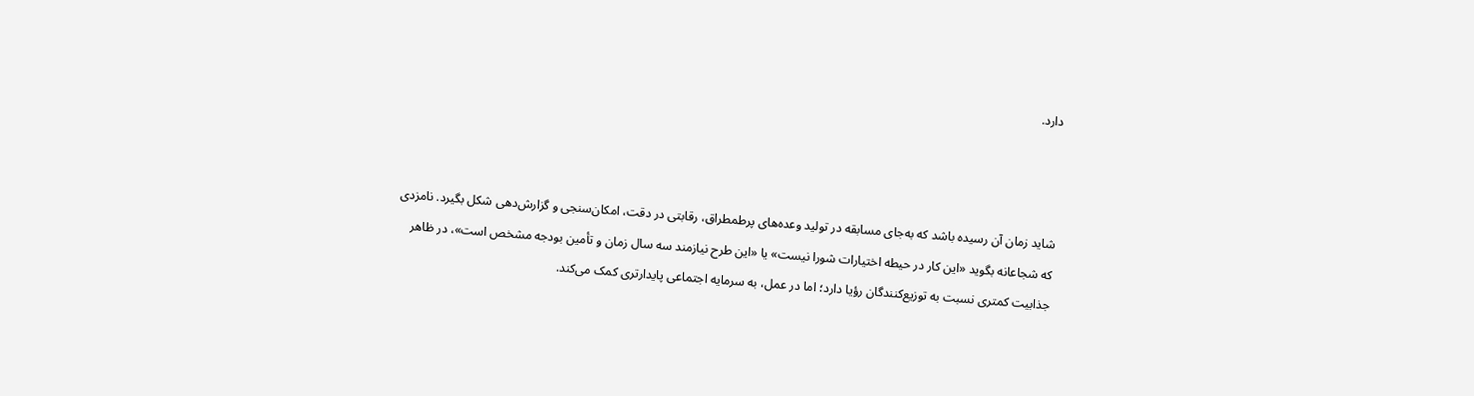دارد.



شاید زمان آن رسیده باشد که به‌جای مسابقه در تولید وعده‌های پرطمطراق، رقابتی در دقت، امکان‌سنجی و گزارش‌دهی شکل بگیرد. نامزدی که شجاعانه بگوید «این کار در حیطه اختیارات شورا نیست» یا «این طرح نیازمند سه سال زمان و تأمین بودجه مشخص است»، در ظاهر جذابیت کمتری نسبت به توزیع‌کنندگان رؤیا دارد؛ اما در عمل، به سرمایه اجتماعی پایدارتری کمک می‌کند.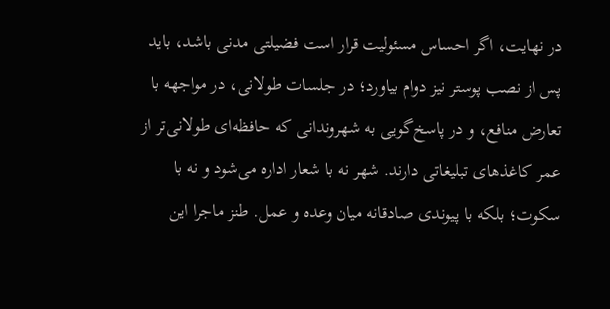در نهایت، اگر احساس مسئولیت قرار است فضیلتی مدنی باشد، باید پس از نصب پوستر نیز دوام بیاورد؛ در جلسات طولانی، در مواجهه با تعارض منافع، و در پاسخ‌گویی به شهروندانی که حافظه‌ای طولانی‌تر از عمر کاغذهای تبلیغاتی دارند. شهر نه با شعار اداره می‌شود و نه با سکوت؛ بلکه با پیوندی صادقانه میان وعده و عمل. طنز ماجرا این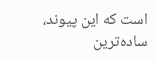است که این پیوند، ساده‌ترین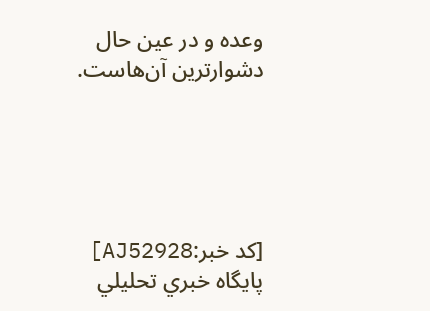وعده و در عین حال دشوارترین آن‌هاست.





[کد خبر:AJ52928]
پايگاه خبري تحليلي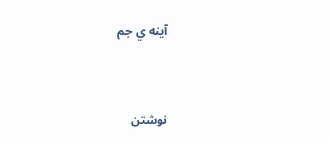آينه ي جم


نوشتن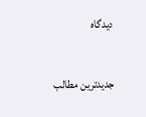دیدگاه

جدیدترین مطالب